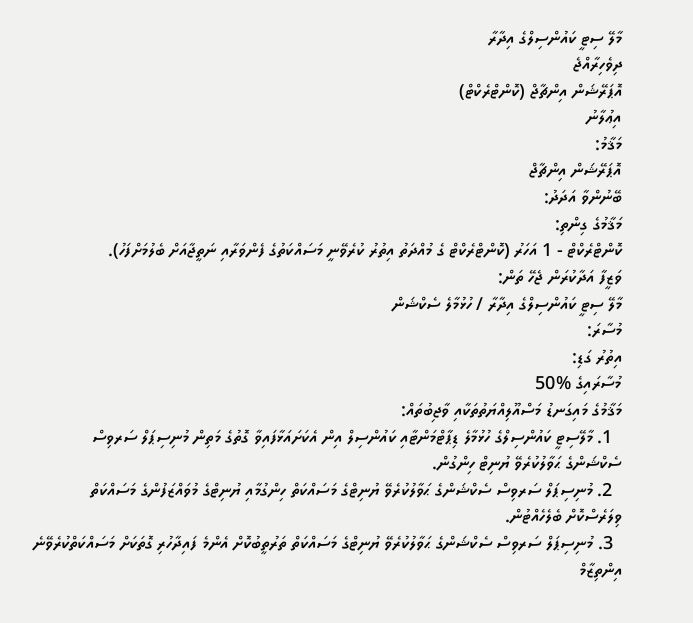މާލޭ ސިޓީ ކައުންސިލްގެ އިދާރާ
ދިވެހިރާއްޖެ
އޮޕަރޭޝަން އިންޗާޖް (ކޮންޓްރެކްޓް)
އިޢުލާނު
މަޤާމު:
އޮޕަރޭޝަން އިންޗާޖް
ބޭނުންވާ އަދަދު:
މަޤާމުގެ ގިންތި:
ކޮންޓްރެކްޓް - 1 އަހަރު (ކޮންޓްރެކްޓް ގެ މުއްދަތު އިތުރު ކުރެވޭނީ މަސައްކަތުގެ ފެންވަރާއި ނަތީޖާއަށް ބެލުމަށްފަހު).
ވަޒީފާ އަދާކުރަން ޖެހޭ ތަން:
މާލޭ ސިޓީ ކައުންސިލްގެ އިދާރާ / ހުޅުމާލެ ސެކްޝަން
މުސާރަ:
އިތުރު ގަޑި:
މުސާރައިގެ %50
މަޤާމުގެ މައިގަނޑު މަސްއޫލިއްޔަތުތަކާއި ވާޖިބުތައް:
  1. މާލޭސިޓީ ކައުންސިލްގެ ހުޅުމާލެ ޑިޕާޓްމަންޓާއި ކައުންސިލް އިން އެކަށައަޅާފައިވާ ގޮތުގެ މަތިން މުނިސިޕަލް ސަރވިސް ސެކްޝަންގެ ޙަވާލުކުރެވޭ ޔުނިޓް ހިންގުން.
  2. މުނިސިޕަލް ސަރވިސް ސެކްޝަންގެ ޙަވާލުކުރެވޭ ޔުނިޓްގެ މަސައްކަތް ހިންގުމާއި ޔުނިޓްގެ މުވައްޒަފުންގެ މަސައްކަތް ވިލަރެސްކޮށް ބެލެހެއްޓުން.
  3. މުނިސިޕަލް ސަރވިސް ސެކްޝަންގެ ޙަވާލުކުރެވޭ ޔުނިޓްގެ މަސައްކަތް ތަރުތީބުކޮށް އެންމެ ފައިދާހުރި ގޮތަކަށް މަސައްކަތްކުރެވޭނެ އިންތިޒާމް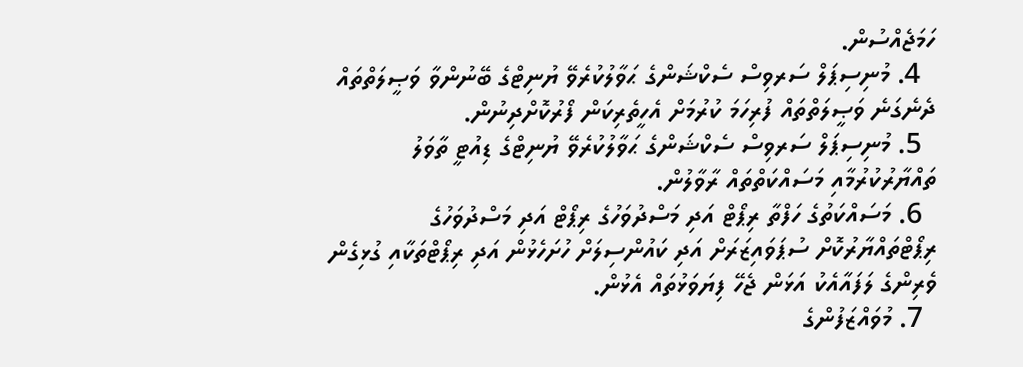ހަމަޖެއްސުން.
  4. މުނިސިޕަލް ސަރވިސް ސެކްޝަންގެ ޙަވާލުކުރެވޭ ޔުނިޓްގެ ބޭނުންވާ ވަޞީލަތްތައް ދެނެގަނެ ވަޞީލަތްތައް ފުރިހަމަ ކުރުމަށް އެހީތެރިކަން ފޯރުކޮށްދިނުން.
  5. މުނިސިޕަލް ސަރވިސް ސެކްޝަންގެ ޙަވާލުކުރެވޭ ޔުނިޓްގެ ޑިއުޓީ ތާވަލު ތައްޔާރުކުރުމާއި މަސައްކަތްތައް ރާވާލުން.
  6. މަސައްކަތުގެ ހަފްތާ ރިޕޯޓް އަދި މަސްދުވަހުގެ ރިޕޯޓް އަދި މަސްދުވަހުގެ ރިޕޯޓްތައްޔާރުކޮށް ސުޕަވައިޒަރަށް އަދި ކައުންސިލަށް ހުށަހެޅުން އަދި ރިޕޯޓްތަކާއި ގުޅިގެން ވެރިންގެ ލަފައާއެކު އަޅަން ޖެހޭ ފިޔަވަޅުތައް އެޅުން.
  7. މުވައްޒަފުންގެ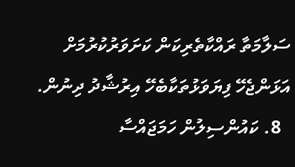ސަލާމަތާ ރައްކާތެރިކަން ކަށަވަރުކުރުމަށް އަޅަންޖެހޭ ފިޔަވަޅުތަކާބެހޭ އިރުޝާދު ދިނުން.
  8. ކައުންސިލުން ހަމަޖައްސާ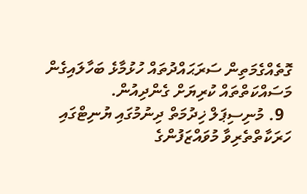ގޮތެއްގެމަތިން ސަރަޙައްދުތައް ހުޅުމާޅެ ބަހާލައިގެން މަސައްކަތްތައް ކުރިޔަށް ގެންދިއުން.
  9. މުނިސިޕަލް ޚިދުމަތް ދިނުމުގައި ޔުނިޓްގައި ހަރަކާތްތެރިވާ މުވައްޒަފުންގެ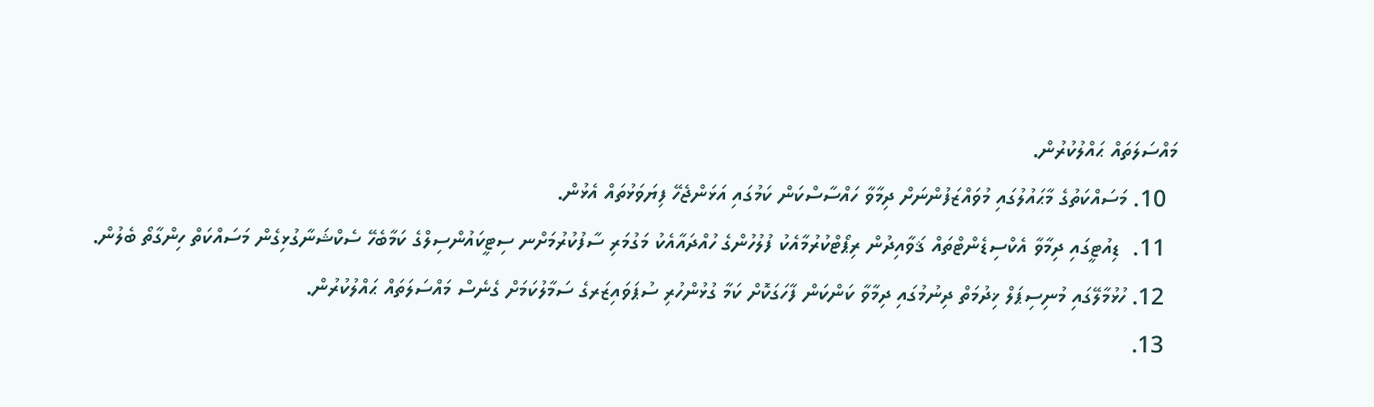މައްސަލަތައް ޙައްލުކުރުން.
  10. މަސައްކަތުގެ މާޙައުލުގައި މުވައްޒަފުންނަށް ދިމާވާ ހައްސާސްކަން ކަމުގައި އަޅަންޖެހޭ ފިޔަވަޅުތައް އެޅުން.
  11.  ޑިއުޓީގައި ދިމާވާ އެކްސިޑެންޓްތައް ޤަވާއިދުން ރިޕޯޓްކުރުމާއެކު ފުލުހުންގެ ހުއްދައާއެކު މަގުމަރި ސާފުކުރުމަށްނ ސިޓީކައުންސިލްގެ ކަމާބެހޭ ސެކްޝަނާގުޅިގެން މަސައްކަތް ހިންގާތޯ ބެލުން.
  12. ހުޅުމާލޭގައި މުނިސިޕަލް ޚިދުމަތް ދިނުމުގައި ދިމާވާ ކަންކަން ފާހަގަކޮށް ކަމާ ގުޅުންހުރި ސުޕަވައިޒަރގެ ސަމާލުކަމަށް ގެނެސް މައްސަލަތައް ޙައްލުކުރުން.
  13.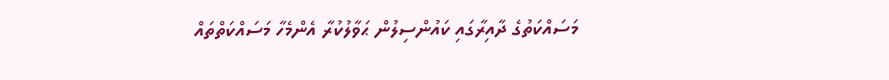މަސައްކަތުގެ ދާއިރާގައި ކައުންސިލުން ޙަވާލުކުރާ އެންމެހާ މަސައްކަތްތައް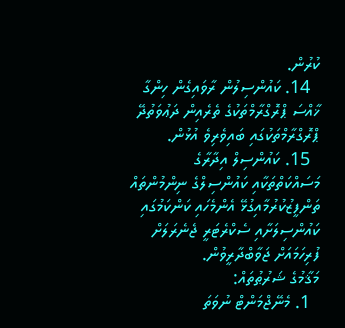ކުރުން.
  14. ކައުންސިލުން ރާވައިގެން ހިންގާ ޚާއްސަ ޕްރޮގްރާމްތަކުގެ ތެރެއިން ދަޢުވަތުދޭ ޕްރޮގްރާމްތަކުގައި ބައިވެރިވެ އުޅުން.
  15. ކައުންސިލް އިދާރާގެ މަސައްކަތްތަކާއި ކައުންސިލްގެ ނިންމުންތައް ތަންފީޒުކުރުމާއިގުޅޭ އެންމެހައި ކަންކަމުގައި ކައުންސިލަށާއި ސެކްރެޓަރީ ޖެނެރަލަށް ފުރިހަމައަށް ޖަވާބްދާރީވުން.
މަޤާމުގެ ޝަރުޠުތައް:
  1. މެނޭޖްމަންޓް ނުވަތަ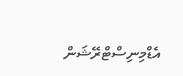އެޑްމިނިސްޓްރޭޝަން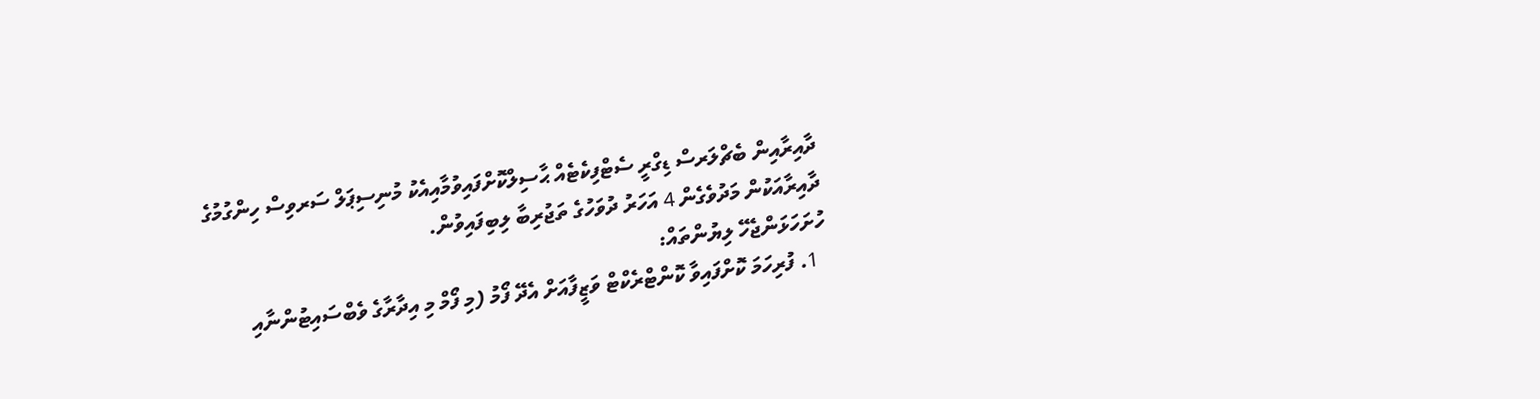ދާއިރާއިން ބެޗްލަރސް ޑިގްރީ ސެޓްފިކެޓެއް ޙާސިލްކޮށްފައިވުމާއިއެކު މުނިސިޕަލް ސަރވިސް ހިންގުމުގެ ދާއިރާއަކުން މަދުވެގެން 4 އަހަރު ދުވަހުގެ ތަޖުރިބާ ލިބިފައިވުން.
ހުށަހަޅަންޖެހޭ ލިޔުންތައް:
  1. ފުރިހަމަ ކޮށްފައިވާ ކޮންޓްރެކްޓް ވަޒީފާއަށް އެދޭ ފޯމު (މި ފޯމް މި އިދާރާގެ ވެބްސައިޓުންނާއި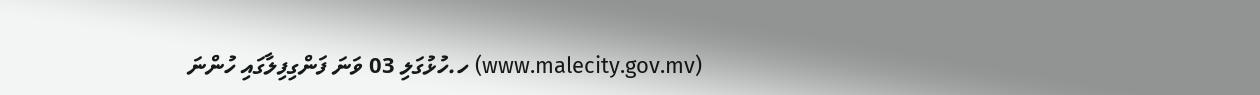(www.malecity.gov.mv) ހ.ހުޅުގަލި 03 ވަނަ ފަންގިފިލާގައި ހުންނަ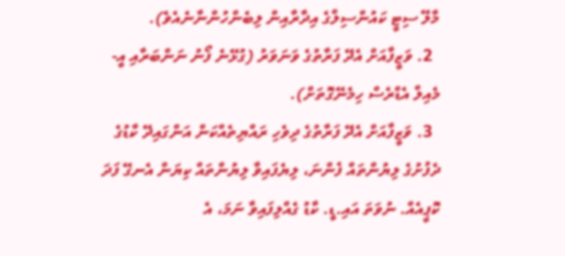މާލޭ ސިޓީ ކައުންސިލްގެ އިދާރާއިން ލިބެންހުންނާނެއެވެ).
  2. ވަޒީފާއަށް އެދޭ ފަރާތުގެ ވަނަވަރު (ގުޅޭނެ ފޯނު ނަންބަރާއި އީ-މެއިލް އެޑްރެސް ހިމެނޭގޮތަށް).
  3. ވަޒީފާއަށް އެދޭ ފަރާތުގެ ދިވެހި ރައްޔިތެއްކަން އަންގައިދޭ ކާޑުގެ ދެފުށުގެ ލިޔުންތައް ފެންނަ، ލިޔެފައިވާ ލިޔުންތައް ކިޔަން އެނގޭ ފަދަ ކޮޕީއެއް. ނުވަތަ އައި.ޑީ. ކާޑު ގެއްލިފައިވާ ނަމަ، އެ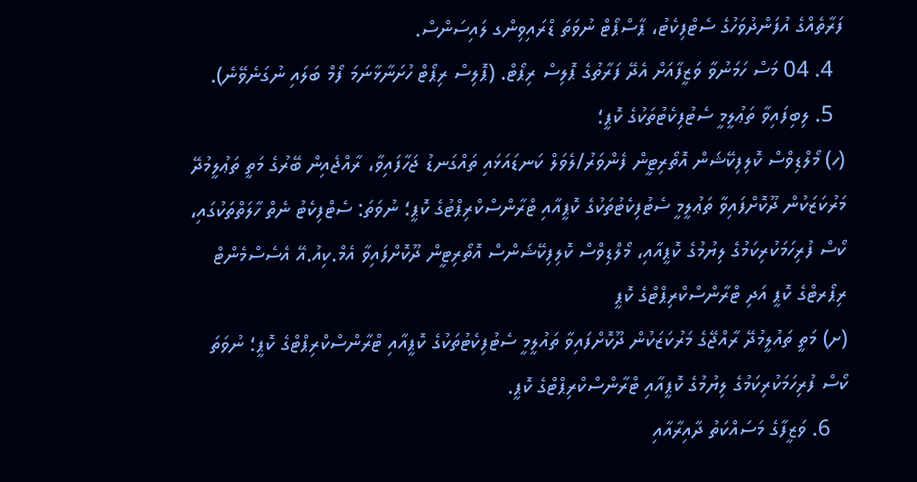ފަރާތެއްގެ އުފަންދުވަހުގެ ސެޓްފިކެޓު، ޕާސްޕޯޓް ނުވަތަ ޑްރައިވިންގ ލައިސަންސް.
  4. 04 މަސް ހަމަނުވާ ވަޒީފާއަށް އެދޭ ފަރާތުގެ ޕޮލިސް ރިޕޯޓް. (ޕޮލިސް ރިޕޯޓް ހުށަނާޅާނަމަ ފޯމް ބަލައި ނުގަނެވޭނެ).
  5. ލިބިފައިވާ ތަޢުލީމީ ސެޓުފިކެޓުތަކުގެ ކޮޕީ؛
(ހ) މޯލްޑިވްސް ކޮލިފިކޭޝަން އޮތޯރިޓީން ފެންވަރު/ލެވަލް ކަނޑައަޅައި ތައްގަނޑު ޖަހާފައިވާ، ރާއްޖެއިން ބޭރުގެ މަތީ ތަޢުލީމުދޭ މަރުކަޒަކުން ދޫކޮށްފައިވާ ތަޢުލީމީ ސެޓުފިކެޓުތަކުގެ ކޮޕީއާއި ޓްރާންސްކްރިޕްޓުގެ ކޮޕީ؛ ނުވަތަ: ސެޓްފިކެޓު ނެތް ހާލަތްތަކުގައި، ކޯސް ފުރިހަމަކުރިކަމުގެ ލިޔުމުގެ ކޮޕީއާއި، މޯލްޑިވްސް ކޮލިފިކޭޝަންސް އޮތޯރިޓީން ދޫކޮށްފައިވާ އެމް.ކިއު.އޭ އެސެސްމެންޓް ރިޕޯރޓްގެ ކޮޕީ އަދި ޓްރާންސްކްރިޕްޓްގެ ކޮޕީ
(ށ) މަތީ ތައުލީމުދޭ ރާއްޖޭގެ މަރުކަޒަކުން ދޫކޮށްފައިވާ ތައުލީމީ ސެޓުފިކެޓުތަކުގެ ކޮޕީއާއި ޓްރާންސްކްރިޕްޓްގެ ކޮޕީ؛ ނުވަތަ ކޯސް ފުރިހަމަކުރިކަމުގެ ލިޔުމުގެ ކޮޕީއާއި ޓްރާންސްކްރިޕްޓްގެ ކޮޕީ.
   6. ވަޒީފާގެ މަސައްކަތު ދާއިރާއާއި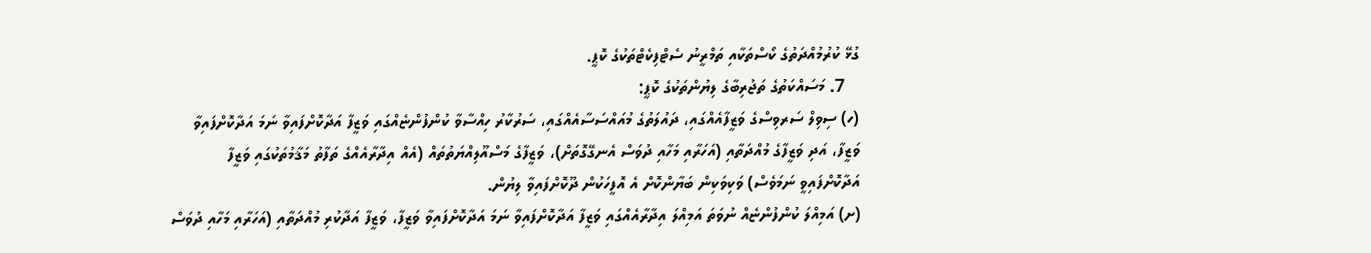ގުޅޭ ކުރުމުއްދަތުގެ ކޯސްތަކާއި ތަމްރީނު ސެޓްފިކެޓްތަކުގެ ކޮޕީ.
   7. މަސައްކަތުގެ ތަޖުރިބާގެ ލިޔުންތަކުގެ ކޮޕީ:
(ހ) ސިވިލް ސަރވިސްގެ ވަޒީފާއެއްގައި، ދައުލަތުގެ މުއައްސަސާއެއްގައި، ސަރުކާރު ހިއްސާވާ ކުންފުންޏެއްގައި ވަޒީފާ އަދާކޮށްފައިވާ ނަމަ އަދާކޮށްފައިވާ ވަޒީފާ، އަދި ވަޒީފާގެ މުއްދަތާއި (އަހަރާއި މަހާއި ދުވަސް އެނގޭގޮތަށް)، ވަޒީފާގެ މަސްއޫލިއްޔަތުތައް (އެއް އިދާރާއެއްގެ ތަފާތު މަޤާމުތަކުގައި ވަޒީފާ އަދާކޮށްފައިވީ ނަމަވެސް) ވަކިވަކިން ބަޔާންކޮށް އެ އޮފީހަކުން ދޫކޮށްފައިވާ ލިޔުން.
(ށ) އަމިއްލަ ކުންފުންޏެއް ނުވަތަ އަމިއްލަ އިދާރާއެއްގައި ވަޒީފާ އަދާކޮށްފައިވާ ނަމަ އަދާކޮށްފައިވާ ވަޒީފާ، ވަޒީފާ އަދާކުރި މުއްދަތާއި (އަހަރާއި މަހާއި ދުވަސް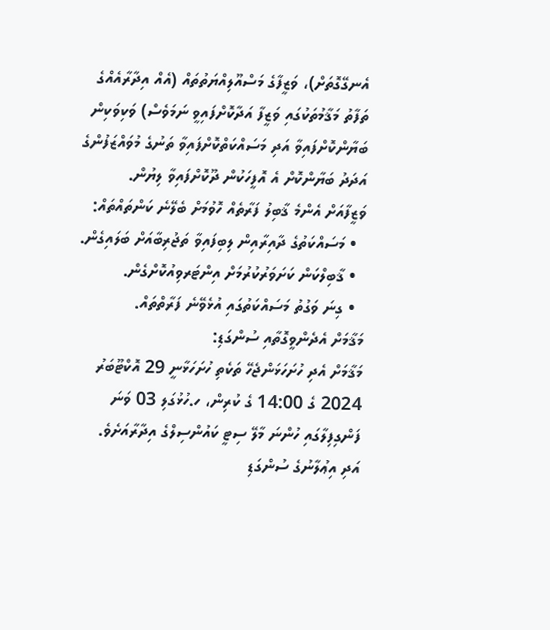އެނގޭގޮތަށް)، ވަޒީފާގެ މަސްއޫލިއްޔަތުތައް (އެއް އިދާރާއެއްގެ ތަފާތު މަޤާމުތަކުގައި ވަޒީފާ އަދާކޮށްފައިވީ ނަމަވެސް) ވަކިވަކިން ބަޔާންކޮށްފައިވާ އަދި މަސައްކަތްކޮށްފައިވާ ތަނުގެ މުވައްޒަފުންގެ އަދަދު ބަޔާންކޮށް އެ އޮފީހަކުން ދޫކޮށްފައިވާ ލިޔުން.
ވަޒީފާއަށް އެންމެ ޤާބިލު ފަރާތެއް ހޮވުމަށް ބެލޭނެ ކަންތައްތައް:
  • މަސައްކަތުގެ ދާއިރާއިން ލިބިފައިވާ ތަޖުރިބާއަށް ބަލައިގެން.
  • ޤާބިލްކަން ކަށަވަރުކުރުމަށް އިންޓަރވިއުކޮށްގެން.
  • ގިނަ ވަގުތު މަސައްކަތުގައި އުޅެވޭނެ ފަރާތްތައް.
މަޤާމަށް އެދެންވީގޮތާއި ސުންގަޑި:
މަޤާމަށް އެދި ހުށަހަޅަންޖެހޭ ތަކެތި ހުށަހަޅާނީ 29 އޮކްޓޫބަރު 2024 ގެ 14:00 ގެ ކުރިން، ހ.ހުޅުގަލި 03 ވަނަ ފަންގިފިލާގައި ހުންނަ މާލޭ ސިޓީ ކައުންސިލްގެ އިދާރާއަށެވެ.
އަދި އިޢުލާނުގެ ސުންގަޑި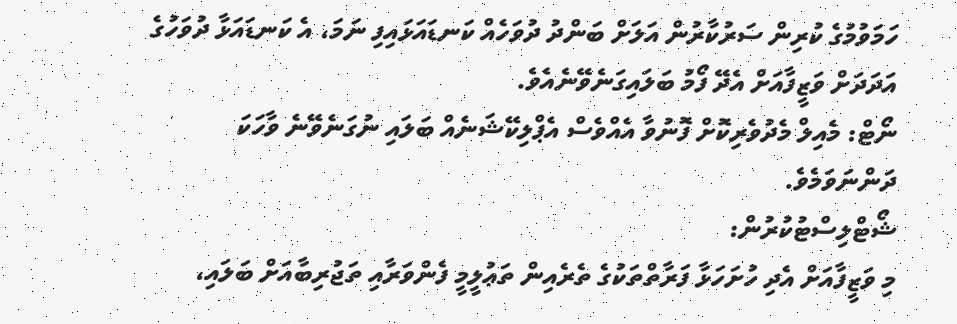ހަމަވުމުގެ ކުރިން ސަރުކާރުން އަލަށް ބަންދު ދުވަހެއް ކަނޑައަޅައިފި ނަމަ، އެ ކަނޑައަޅާ ދުވަހުގެ އަދަދަށް ވަޒީފާއަށް އެދޭ ފޯމު ބަލައިގަނެވޭނެއެވެ.
ނޯޓް: މެއިލް މެދުވެރިކޮށް ފޮނުވާ އެއްވެސް އެޕްލިކޭޝަނެއް ބަލައި ނުގަނެވޭނެ ވާހަކަ ދަންނަވަމެވެ.
ޝޯޓްލިސްޓުކުރުން:
މި ވަޒީފާއަށް އެދި ހުށަހަޅާ ފަރާތްތަކުގެ ތެރެއިން ތަޢުލީމީ ފެންވަރާއި ތަޖުރިބާއަށް ބަލައި،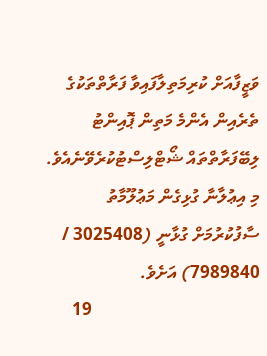ވަޒީފާއަށް ކުރިމަތިލާފައިވާ ފަރާތްތަކުގެ ތެރެއިން އެންމެ މަތިން ޕޮއިންޓު ލިބޭފަރާތްތައް ޝޯޓްލިސްޓުކުރެވޭނެއެވެ.
މި އިޢުލާނާ ގުޅިގެން މަޢުލޫމާތު ސާފުކުރުމަށް ގުޅާނީ (3025408 / 7989840) އަށެވެ.
                                      19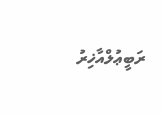ރަބީޢުލްއާޚިރު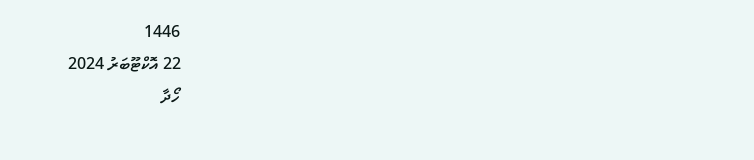1446
22 އޮކްޓޫބަރު 2024
ހޯދާ